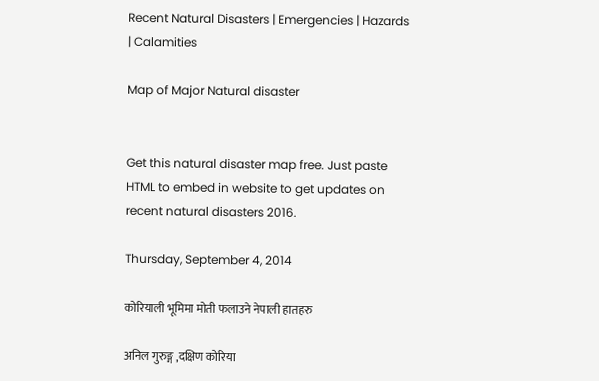Recent Natural Disasters | Emergencies | Hazards | Calamities

Map of Major Natural disaster


Get this natural disaster map free. Just paste HTML to embed in website to get updates on recent natural disasters 2016.

Thursday, September 4, 2014

कोरियाली भूमिमा मोती फलाउने नेपाली हातहरु

अनिल गुरुङ्ग ,दक्षिण कोरिया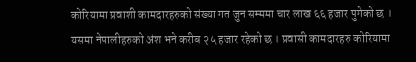कोरियामा प्रवाशी कामदारहरुको संख्या गत जुन सम्ममा चार लाख ६६ हजार पुगेको छ ।
यसमा नेपालीहरुको अंश भने करीब २५ हजार रहेको छ । प्रवासी कामदारहरु कोरियामा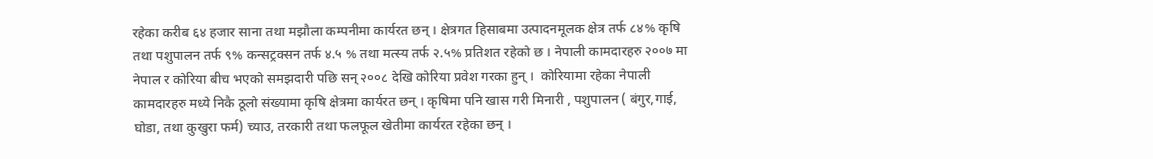रहेका करीब ६४ हजार साना तथा मझौला कम्पनीमा कार्यरत छन् । क्षेत्रगत हिसाबमा उत्पादनमूलक क्षेत्र तर्फ ८४% कृषि तथा पशुपालन तर्फ ९% कन्सट्रक्सन तर्फ ४.५ % तथा मत्स्य तर्फ २.५% प्रतिशत रहेको छ । नेपाली कामदारहरु २००७ मा नेपाल र कोरिया बीच भएको समझदारी पछि सन् २००८ देखि कोरिया प्रवेश गरका हुन् ।  कोरियामा रहेका नेपाली कामदारहरु मध्ये निकै ठूलो संख्यामा कृषि क्षेत्रमा कार्यरत छन् । कृषिमा पनि खास गरी मिनारी , पशुपालन ( बंगुर,गाई, घोडा, तथा कुखुरा फर्म) च्याउ, तरकारी तथा फलफूल खेतीमा कार्यरत रहेका छन् ।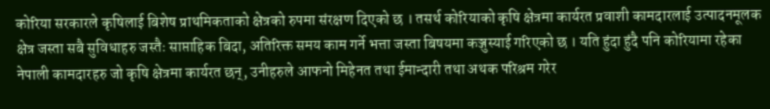कोरिया सरकारले कृषिलाई बिशेष प्राथमिकताको क्षेत्रको रुपमा संरक्षण दिएको छ । तसर्थ कोरियाको कृषि क्षेत्रमा कार्यरत प्रवाशी कामदारलाई उत्पादनमूलक क्षेत्र जस्ता सबै सुविधाहरु जस्तैः साप्ताहिक बिदा, अतिरिक्त समय काम गर्ने भत्ता जस्ता बिषयमा कञ्जुस्याई गरिएको छ । यति हुंदा हुंदै पनि कोरियामा रहेका नेपाली कामदारहरु जो कृषि क्षेत्रमा कार्यरत छन्, उनीहरुले आफनो मिहेनत तथा ईमान्दारी तथा अथक परिश्रम गरेर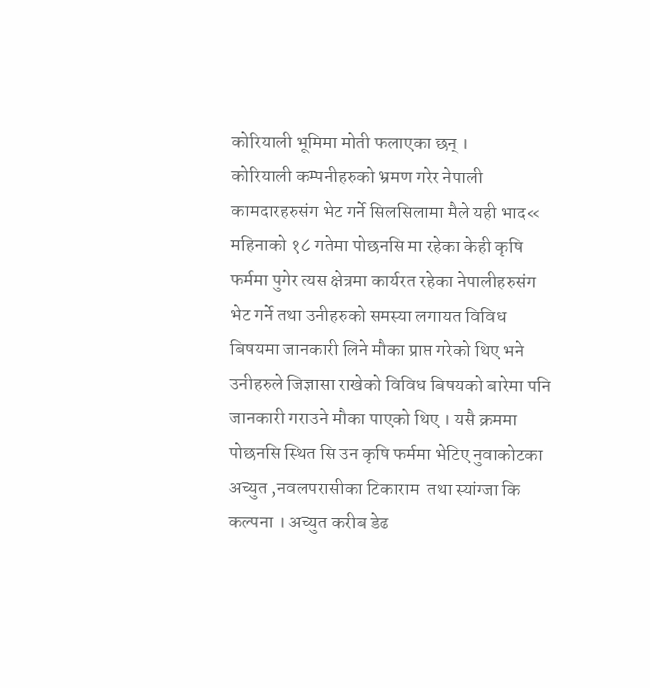कोरियाली भूमिमा मोती फलाएका छन् ।
कोरियाली कम्पनीहरुको भ्रमण गरेर नेपाली कामदारहरुसंग भेट गर्ने सिलसिलामा मैले यही भाद« महिनाको १८ गतेमा पोछनसि मा रहेका केही कृषि फर्ममा पुगेर त्यस क्षेत्रमा कार्यरत रहेका नेपालीहरुसंग भेट गर्ने तथा उनीहरुको समस्या लगायत विविध बिषयमा जानकारी लिने मौका प्राप्त गरेको थिए भने उनीहरुले जिज्ञासा राखेको विविध बिषयको बारेमा पनि जानकारी गराउने मौका पाएको थिए । यसै क्रममा पोछनसि स्थित सि उन कृषि फर्ममा भेटिए नुवाकोटका अच्युत ,नवलपरासीका टिकाराम  तथा स्यांग्जा कि कल्पना । अच्युत करीब डेढ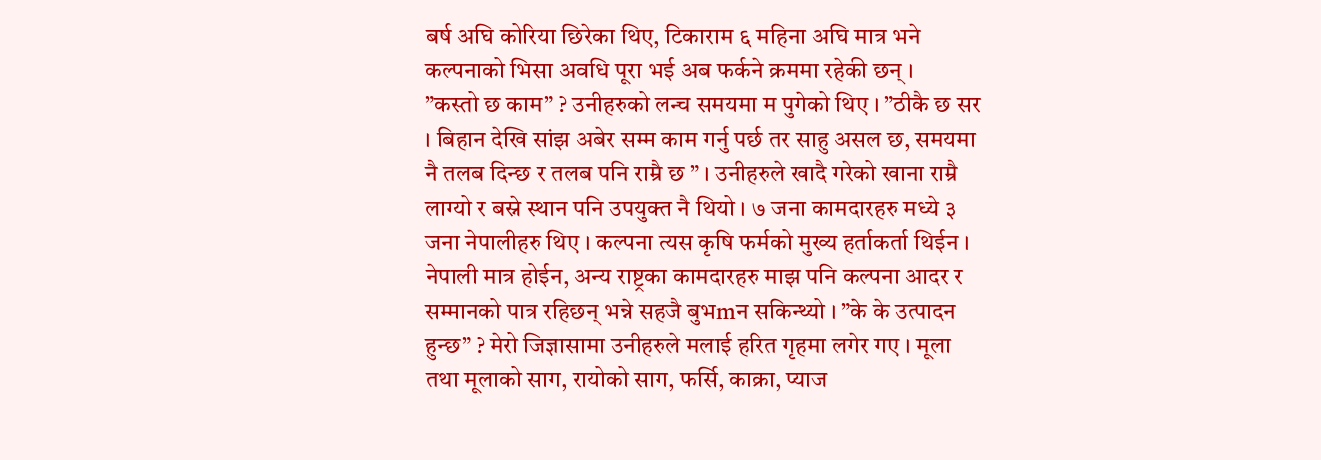बर्ष अघि कोरिया छिरेका थिए, टिकाराम ६ महिना अघि मात्र भने कल्पनाको भिसा अवधि पूरा भई अब फर्कने क्रममा रहेकी छन् ।
”कस्तो छ काम” ? उनीहरुको लन्च समयमा म पुगेको थिए । ”ठीकै छ सर । बिहान देखि सांझ अबेर सम्म काम गर्नु पर्छ तर साहु असल छ, समयमा नै तलब दिन्छ र तलब पनि राम्रै छ ” । उनीहरुले खादै गरेको खाना राम्रै लाग्यो र बस्ने स्थान पनि उपयुक्त नै थियो । ७ जना कामदारहरु मध्ये ३ जना नेपालीहरु थिए । कल्पना त्यस कृषि फर्मको मुख्य हर्ताकर्ता थिईन । नेपाली मात्र होईन, अन्य राष्ट्रका कामदारहरु माझ पनि कल्पना आदर र सम्मानको पात्र रहिछन् भन्ने सहजै बुभmन सकिन्थ्यो । ”के के उत्पादन हुन्छ” ? मेरो जिज्ञासामा उनीहरुले मलाई हरित गृहमा लगेर गए । मूला तथा मूलाको साग, रायोको साग, फर्सि, काक्रा, प्याज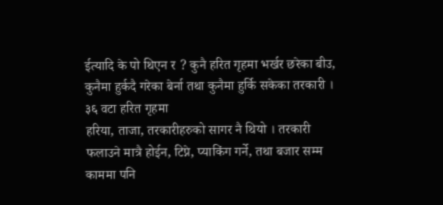ईत्यादि के पो थिएन र ? कुनै हरित गृहमा भर्खर छरेका बीउ, कुनैमा हुर्कदै गरेका बेर्ना तथा कुनैमा हुर्कि सकेका तरकारी । ३६ वटा हरित गृहमा
हरिया, ताजा, तरकारीहरुको सागर नै थियो । तरकारी फलाउने मात्रै होईन, टिप्ने, प्याकिंग गर्ने, तथा बजार सम्म काममा पनि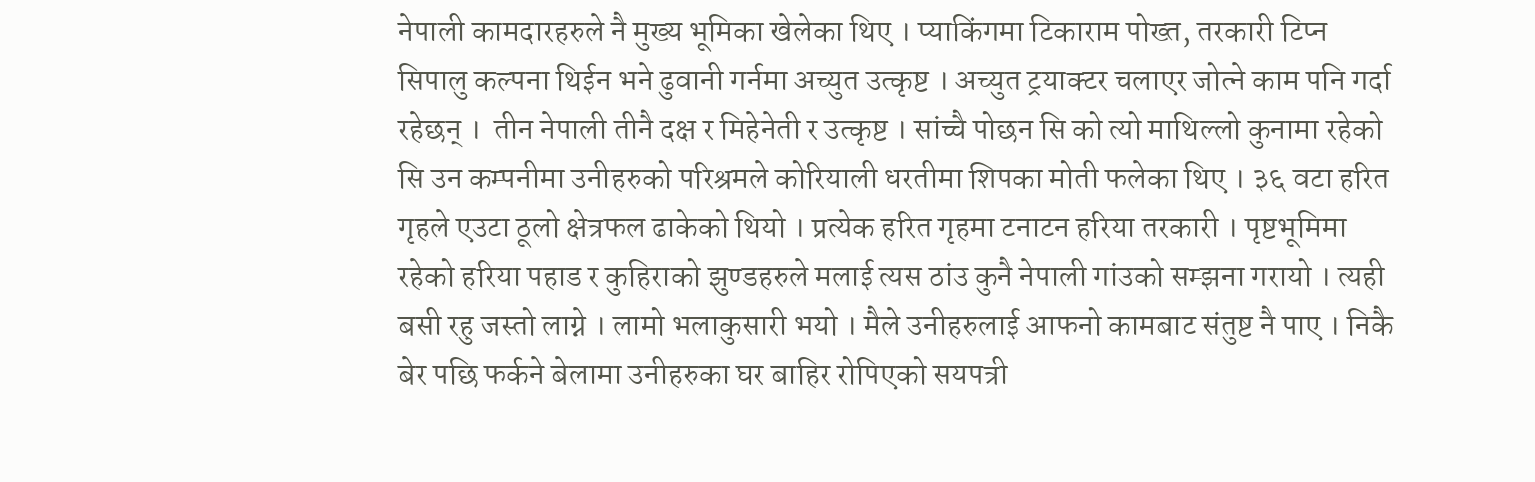नेपाली कामदारहरुले नै मुख्य भूमिका खेलेका थिए । प्याकिंगमा टिकाराम पोख्त, तरकारी टिप्न सिपालु कल्पना थिईन भने ढुवानी गर्नमा अच्युत उत्कृष्ट । अच्युत ट्रयाक्टर चलाएर जोत्ने काम पनि गर्दा रहेछन् ।  तीन नेपाली तीनै दक्ष र मिहेनेती र उत्कृष्ट । सांच्चै पोछन सि को त्यो माथिल्लो कुनामा रहेको सि उन कम्पनीमा उनीहरुको परिश्रमले कोरियाली धरतीमा शिपका मोती फलेका थिए । ३६ वटा हरित गृहले एउटा ठूलो क्षेत्रफल ढाकेको थियो । प्रत्येक हरित गृहमा टनाटन हरिया तरकारी । पृष्टभूमिमा रहेको हरिया पहाड र कुहिराको झुण्डहरुले मलाई त्यस ठांउ कुनै नेपाली गांउको सम्झना गरायो । त्यही बसी रहु जस्तो लाग्ने । लामो भलाकुसारी भयो । मैले उनीहरुलाई आफनो कामबाट संतुष्ट नै पाए । निकै बेर पछि फर्कने बेलामा उनीहरुका घर बाहिर रोपिएको सयपत्री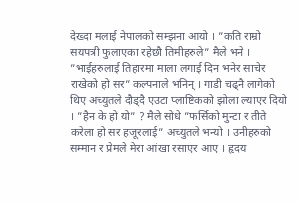देख्दा मलाई नेपालको सम्झना आयो । ”कति राम्रो सयपत्री फुलाएका रहेछौ तिमीहरुले” मैले भने । ”भाईहरुलाई तिहारमा माला लगाई दिन भनेर साचेर राखेको हो सर” कल्पनाले भनिन् । गाडी चढ्नै लागेको थिए अच्युतले दौड्दै एउटा प्लाष्टिकको झोला ल्याएर दियो । ”हैन के हो यो” ? मैले सोधे ”फर्सिको मुन्टा र तीते करेला हो सर हजूरलाई” अच्युतले भन्यो । उनीहरुको सम्मान र प्रेमले मेरा आंखा रसाएर आए । हृदय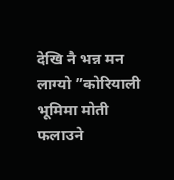देखि नै भन्न मन लाग्यो ”कोरियाली भूमिमा मोती फलाउने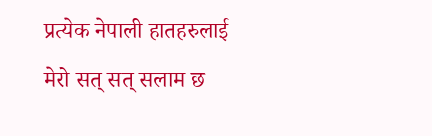प्रत्येक नेपाली हातहरुलाई मेरो सत् सत् सलाम छ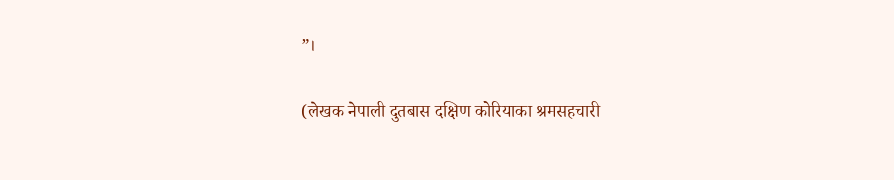”।

(लेखक नेपाली दुतबास दक्षिण कोरियाका श्रमसहचारी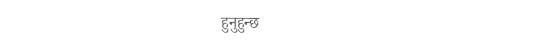हुनुहुन्छ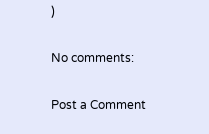)

No comments:

Post a Comment